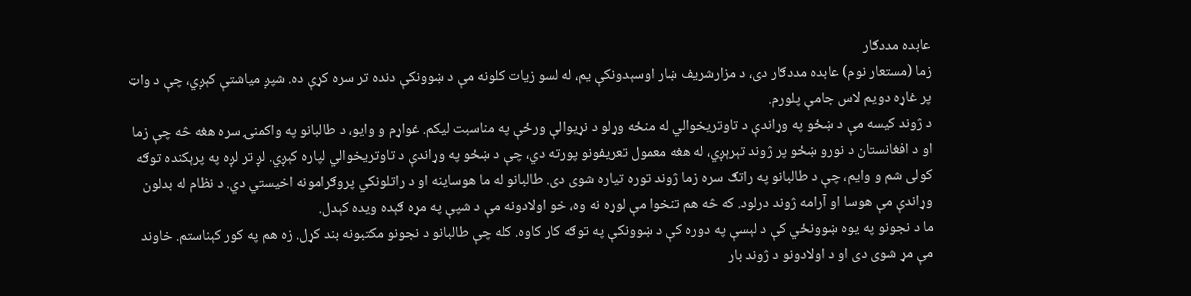عابده مددګار
زما (مستعار نوم) عابده مددګار دی، د مزارشریف ښار اوسېدونکې یم، له لسو زیات کلونه مې د ښوونکې دنده تر سره کړې ده. شپږ میاشتې کېږي، چې د واټ پر غاړه دویم لاس جامې پلورم.
د ژوند کیسه مې د ښځو په وړاندې د تاوتریخوالي له منځه وړلو د نړیوالې ورځې په مناسبت لیکم. غواړم و وایو، د طالبانو په واکمنۍ سره هغه څه چې زما او د افغانستان د نورو ښځو پر ژوند تېرېږي، له هغه معمول تعریفونو پورته دي، چې د ښځو په وړاندې د تاوتریخوالي لپاره کېږي. لږ تر لږه په پرېکنده توګه کولی شم و وایم، چې د طالبانو په راتګ سره زما ژوند توره تیاره شوی دی. طالبانو له ما هوساینه او د راتلونکي پروګرامونه اخیستي دي. د نظام له بدلون وړاندې مې هوسا او آرامه ژوند درلود. که څه هم تنخوا مې لوړه نه وه، خو اولادونه مې د شپې په مړه ګېده ویده کېدل.
ما د نجونو په یوه ښوونځي کې د لېسې په دوره کې د ښوونکې په توګه کار کاوه. کله چې طالبانو د نجونو مکتبونه بند کړل. زه هم په کور کېناستم. خاوند مې مړ شوی دی او د اولادونو د ژوند بار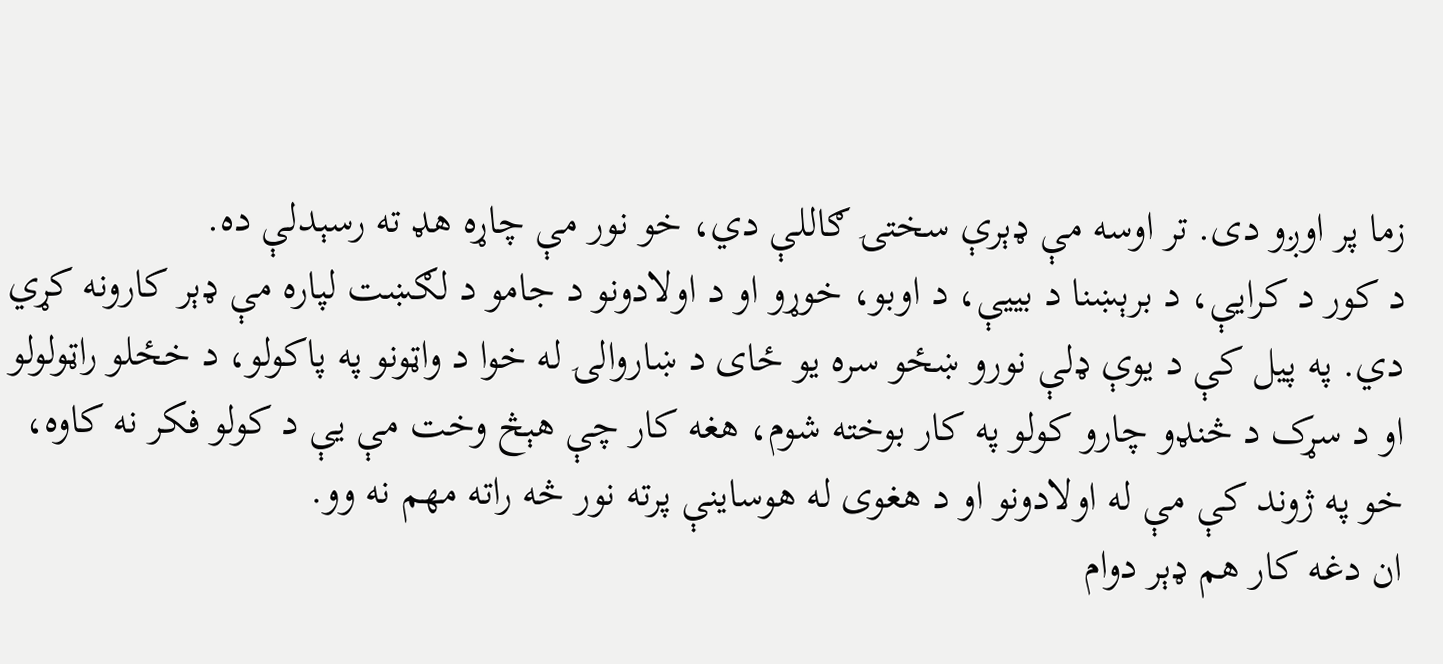زما پر اوږو دی. تر اوسه مې ډېرې سختۍ ګاللې دي، خو نور مې چاړه هډ ته رسېدلې ده.
د کور د کرایې، د برېښنا د بییې، د اوبو، خوړو او د اولادونو د جامو د لګښت لپاره مې ډېر کارونه کړي دي. په پیل کې د یوې ډلې نورو ښځو سره یو ځای د ښاروالۍ له خوا د واټونو په پاکولو، د خځلو راټولولو او د سړک د څنډو چارو کولو په کار بوخته شوم، هغه کار چې هېڅ وخت مې یې د کولو فکر نه کاوه، خو په ژوند کې مې له اولادونو او د هغوی له هوساینې پرته نور څه راته مهم نه وو.
ان دغه کار هم ډېر دوام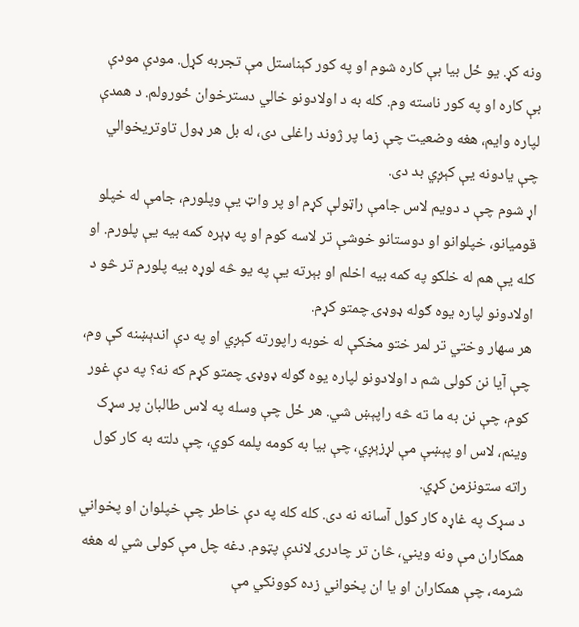ونه کړ. یو ځل بیا بې کاره شوم او په کور کېناستل مې تجربه کړل. مودې مودې بې کاره او په کور ناسته وم. کله به د اولادونو خالي دسترخوان ځورولم. د همدې لپاره وایم، هغه وضعیت چې زما پر ژوند راغلی دی، له بل هر ډول تاوتریخوالي چې یادونه یې کېږي بد دی.
اړ شوم چې د دویم لاس جامې راټولې کړم او پر واټ یې وپلورم، جامې له خپلو قومیانو، خپلوانو او دوستانو خوشې تر لاسه کوم او په ډېره کمه بیه یې پلورم. او کله یې هم له خلکو په کمه بیه اخلم او بېرته یې په یو څه لوړه بیه پلورم تر څو د اولادونو لپاره یوه ګوله ډوډۍ چمتو کړم.
هر سهار وختي تر لمر ختو مخکې له خوبه راپورته کېږي او په دې اندېښنه کې وم، چې آیا نن کولی شم د اولادونو لپاره یوه ګوله ډوډۍ چمتو کړم که نه؟ په دې غور کوم، چې نن به ما ته څه راپېښ شي. هر ځل چې وسله په لاس طالبان پر سړک وینم، لاس او پېښې مې لړزېږي، چې بیا به کومه پلمه کوي، چې دلته به کار کول راته ستونزمن کړي.
د سړک په غاړه کار کول آسانه نه دی. کله کله په دې خاطر چې خپلوان او پخواني همکاران مې ونه ویني، څان تر چادرۍ لاندې پټوم. دغه چل مې کولی شي له هغه شرمه، چې همکاران او یا ان پخواني زده کوونکي مې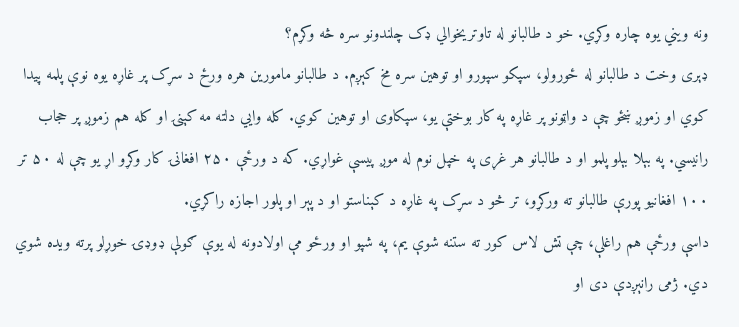ونه ویني یوه چاره وکړي. خو د طالبانو له تاوتریخوالي ډک چلندونو سره څه وکړم؟
ډېری وخت د طالبانو له ځورولو، سپکو سپورو او توهین سره مخ کېږم. د طالبانو مامورین هره ورځ د سړک پر غاړه یوه نوې پلمه پیدا کوي او زموږ ښځو چې د واټونو پر غاړه په کار بوختې یو، سپکاوی او توهین کوي. کله وايي دلته مه کېنۍ او کله هم زموږ پر حجاب رانیسي. په بېلا بېلو پلمو او د طالبانو هر غړی په خپل نوم له موږ پیسې غواړي. که د ورځې ۲۵۰ افغانۍ کار وکړو اړ یو چې له ۵۰ تر ۱۰۰ افغانیو پورې طالبانو ته ورکړو، تر څو د سړک په غاړه د کېناستو او د پېر او پلور اجازه راکړي.
داسې ورځې هم راغلې، چې تش لاس کور ته ستنه شوې یم، په شپو او ورځو مې اولادونه له یوې ګولې ډوډۍ خوړلو پرته ویده شوي دي. ژمی رانېږدې دی او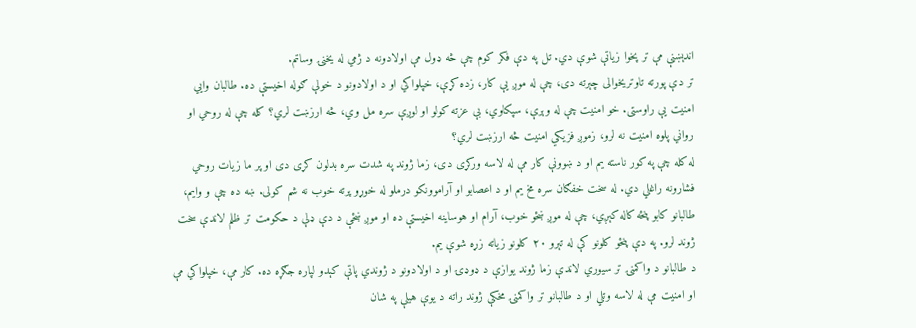اندېښنې مې تر پخوا زیاتې شوې دي. تل په دې فکر کوم چې څه ډول مې اولادونه د ژمي له یخنۍ وساتم.
تر دې پورته تاوتریخوالی چېرته دی، چې له موږ یې کار، زده کړې، خپلواکي او د اولادونو د خولې ګوله اخیستې ده. طالبان وايي امنیت یې راوستی. خو امنیت چې له وېرې، سپکاوي، بې عزته کولو او لوږې سره مل وي، څه ارزښت لري؟ کله چې له روحي او رواني پلوه امنیت نه لرو، زموږ فزیکي امنیت څه ارزښت لري؟
له کله چې په کور ناسته یم او د ښوونې کار مې له لاسه ورکړی دی، زما ژوند په شدت سره بدلون کړی دی او پر ما زیات روحي فشارونه راغلي دي. له سخت خفګان سره مخ یم او د اعصابو او آراموونکو درملو له خوړو پرته خوب نه شم کولی. ښه ده چې و وایم، طالبانو کابو پنځه کاله کېږي، چې له موږ ښځو خوب، آرام او هوساینه اخیستې ده او موږ ښځې د دې ډلې د حکومت تر ظلم لاندې سخت ژوند لرو. په دې پنځو کلونو کې له تېرو ۲۰ کلونو زیاته زړه شوې یم.
د طالبانو د واکمنۍ تر سیوري لاندې زما ژوند یوازې د ډوډۍ او د اولادونو د ژوندي پاتې کېدو لپاره جګړه ده. کار مې، خپلواکي مې او امنیت مې له لاسه وتلي او د طالبانو تر واکمنۍ مخکې ژوند راته د یوې هیلې په شان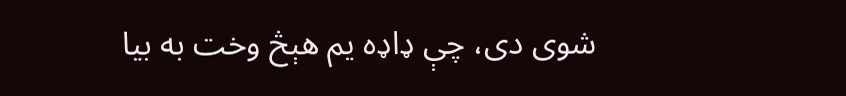شوی دی، چې ډاډه یم هېڅ وخت به بیا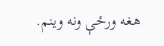هغه ورځې ونه وینم.